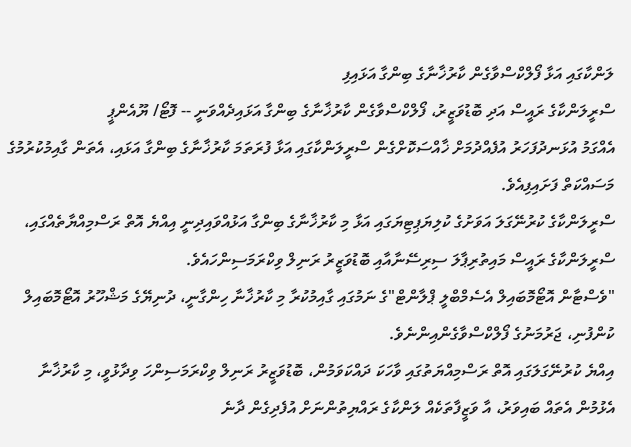ލަންކާގައި އަޅާ ފޯލްކްސްވާގެން ކާރުޚާނާގެ ބިންގާ އަޅައިފި
ސްރީލަންކާގެ ރައީސް އަދި ބޮޑުވަޒީރު، ފޯލްކްސްވާގެން ކާރުޚާނާގެ ބިންގާ އަޅައިދެއްވަނީ -- ފޮޓޯ/ ޔޫއެންޕީ
އެއްގަމު އުޅަނދުފަހަރު އުފެއްދުމަށް ޚާއްސަކޮށްގެން ސްރީލަންކާގައި އަޅާ ފުރަތަމަ ކާރުޚާނާގެ ބިންގާ އަޅައި، އެތަން ގާއިމުކުރުމުގެ މަސައްކަތް ފަށައިފިއެވެ.
ސްރީލަންކާގެ ކުރުނޭގަލަ އަވަށުގެ ކުލިޔަޕިޓިޔަގައި އަޅާ މި ކާރުޚާނާގެ ބިންގާ އަޅުއްވައިދިނީ އިއްޔެ އޮތް ރަސްމިއްޔާތެއްގައި، ސްރީލަންކާގެ ރައީސް މައިތުރިޕާލަ ސިރިސޭނާއާއި ބޮޑުވަޒީރު ރަނިލް ވިކްރަމަސިންހައެވެ.
"ވެސްޓާން އޮޓޯމޮބައިލް އެސެމްބްލީ ޕްލާންޓް"ގެ ނަމުގައި ގާއިމުކުރާ މި ކާރުޚާނާ ހިންގާނީ، ދުނިޔޭގެ މަޝްހޫރު އޮޓޯމޮބައިލް ކުންފުނި، ޖަރުމަނުގެ ފޯލްކްސްވާގެންއިންނެވެ.
އިއްޔެ ކުރުނޭގަލަގައި އޮތް ރަސްމިއްޔަތުގައި ވާހަކަ ދައްކަވަމުން، ބޮޑުވަޒީރު ރަނިލް ވިކްރަމަސިންހަ ވިދާޅުވީ، މި ކާރުޚާނާ އެޅުމުން އެތައް ބައިވަރު، އާ ވަޒީފާތަކެއް ލަންކާގެ ރައްޔިތުންނަށް އުފެދިގެން ދާނެ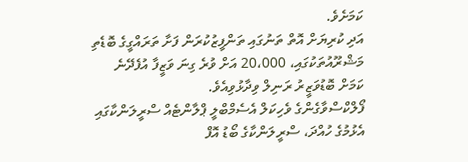ކަމަށެވެ.
އަދި ކުރިޔަށް އޮތް ތަނުގައި ތަންފީޒުކުރަން ފަށާ ތަރައްގީގެ ބޮޑެތި މަޝްރޫއުތަކުގައި، 20،000 އަށް ވުރެ ގިނަ ވަޒީފާ އުފެދޭނެ ކަމަށް ބޮޑުވަޒީރު ރަނިލް ވިދާޅުވިއެވެ.
ފޯލްކްސްވާގެންގެ ވެހިކަލް އެސެމްބްލީ ޕްލާންޓެއް ސްރީލަންކާގައި އެޅުމުގެ ހުއްދަ، ސްރީލަންކާގެ ބޯޑު އޮފް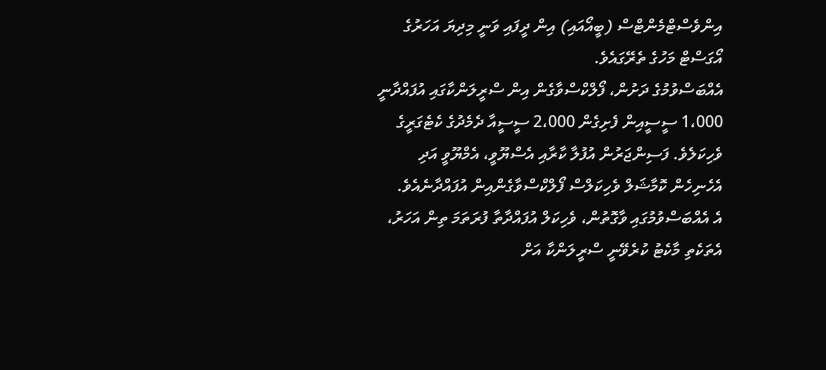އިންވެސްޓްމެންޓްސް (ބީއޯއައި) އިން ދީފައި ވަނީ މިދިޔަ އަހަރުގެ އޯގަސްޓް މަހުގެ ތެރޭގައެވެ.
އެއްބަސްވުމުގެ ދަށުން، ފޯލްކްސްވާގެން އިން ސްރީލަންކާގައި އުފައްދާނީ 1،000 ސީސީއިން ފެށިގެން 2،000 ސީސީއާ ދެމެދުގެ ކެޓެގަރީގެ ވެހިކަލެވެ. ފަސިންޖަރުން އުފުލާ ކާރާއި އެސްޔޫވީ، އެމްޔޫވީ އަދި އެހެނިހެން ކޮމާޝަލް ވެހިކަލްސް ފޯލްކްސްވާގެންއިން އުފައްދާނެއެވެ.
އެ އެއްބަސްވުމުގައި ވާގޮތުން، ވެހިކަލް އުފައްދާތާ ފުރަތަމަ ތިން އަހަރު، އެތަކެތި މާކެޓު ކުރެވޭނީ ސްރީލަންކާ އަށް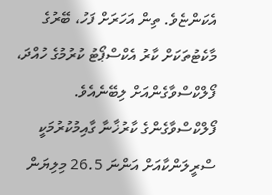އެކަންޏެވެ. ތިން އަހަރަށް ފަހު، ބޭރުގެ މާކެޓުތަކަށް ކާރު އެކްސްޕޯޓު ކުރުމުގެ ހުއްދަ، ފޯލްކްސްވާގެންއަށް ލިބޭނެއެވެ.
ފޯލްކްސްވާގެންގެ ކާރުޚާނާ ގާއިމުކުރުމަކީ ސްރީލަންކާއަށް އަންނަ 26.5 މިލިޔަން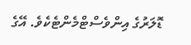ޑޮލަރުގެ އިންވެސްޓްމެންޓެކެވެ. އޭގެ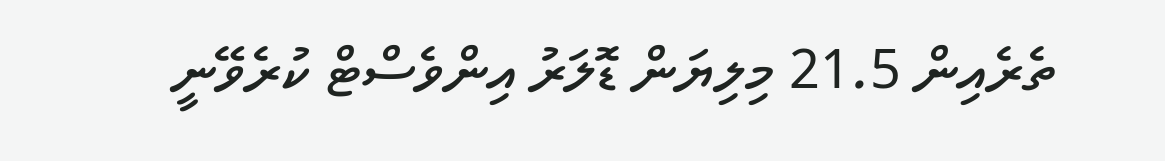ތެރެއިން 21.5 މިލިޔަން ޑޮލަރު އިންވެސްޓް ކުރެވޭނީ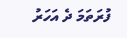ފުރަތަމަ ދެ އަހަރު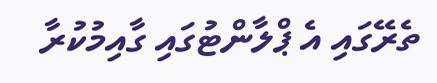ތެރޭގައި އެ ޕްލާންޓުގައި ގާއިމުކުރާ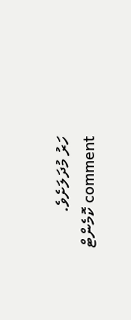ހަރު މުދަލަށެވެ.
comment ކޮމެންޓް